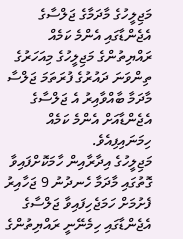މަޖިލީހުގެ މާދަމާގެ ޖަލްސާގެ އެޖެންޑާގައި އެންމެ ކަމެއް
ރައްޔިތުންގެ މަޖިލީހުގެ މިއަހަރުގެ ތިންވަނަ ދައުރުގެ ފުރަތަމަ ޖަލްސާ މާދަމާ ބާއްވާއިރު އެ ޖަލްސާގެ އެޖެންޑާއަށް އެންމެ ކަމެއް ހިމަނައިފިއެވެ.
މަޖިލީހުގެ އިދާރާއިން ހާމަކޮށްފައިވާ ގޮތުގައި މާދަމާ ހެނދުނު 9 ޖަހާއިރު ފެށުމަށް ހަމަޖެހިފައިވާ ޖަލްސާގެ އެޖެންޑާގައި ހިމެނޭނީ ރައްޔިތުންގެ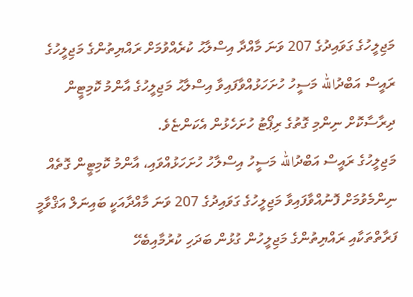މަޖިލީހުގެ ގަވައިދުގެ 207 ވަނަ މާއްދާ އިސްލާޙު ކުރެއްވުމަށް ރައްޔިތުންގެ މަޖިލީހުގެ ރައީސް އަބްދުالله މަސީހު ހުށަހަޅުއްވާފައިވާ އިސްލާޙު މަޖިލީހުގެ އާންމު ކޮމިޓީން ދިރާސާކޮށް ނިންމި ގޮތުގެ ރިޕޯޓު ހުށަހެޅުން އެކަންޏެވެ.
މަޖިލީހުގެ ރައީސް އަބްދުالله މަސީހު އިސްލާހު ހުށަހަޅުއްވައި، އާންމު ކޮމިޓީން ގޮތެއް ނިންމެވުމަށް ފޮނުއްވާފައިވާ މަޖިލީހުގެ ގަވައިދުގެ 207 ވަނަ މާއްދާއަކީ ބައިނަލް އަޤްވާމީ ފަރާތްތަކާއި ރައްޔިތުންގެ މަޖިލީހުން ގުޅުން ބަދަހި ކުރުމާއިބެހޭ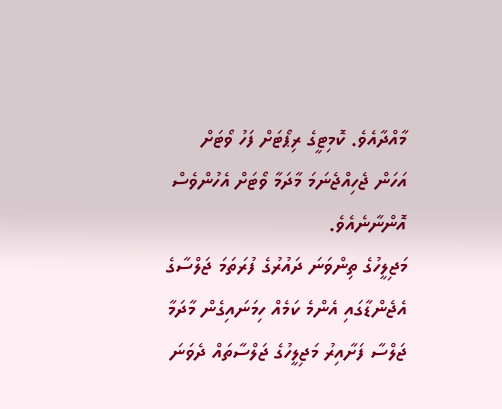މާއްދާއެވެ. ކޮމިޓީގެ ރިޕޯޓަށް ފަހު ވޯޓަށް އަހަން ޖެހިއްޖެނަމަ މާދަމާ ވޯޓަށް އެހުންވެސް އޮންނާނެއެވެ.
މަޖިލީހުގެ ތިންވަނަ ދައުރުގެ ފުރަތަމަ ޖަލްސާގެ އެޖެންޑާގައި އެންމެ ކަމެއް ހިމަނައިގެން މާދަމާ ޖަލްސާ ފަށާއިރު މަޖިލީހުގެ ޖަލްސާތައް ދެވަނަ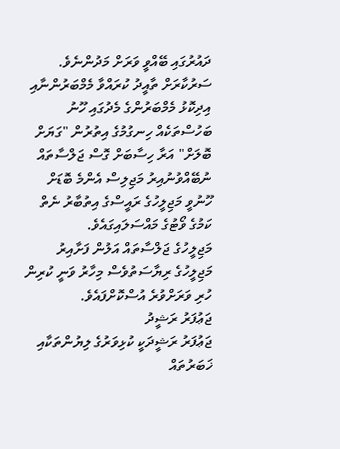ދައުރުގައި ބޭއްވީ ވަރަށް މަދުންނެވެ. ސަރުކާރަށް ތާއީދު ކުރައްވާ މެމްބަރުންނާއި އިދިކޮޅު މެމްބަރުންގެ މެދުގައި ހޫނު ބަހުސްތަކެއް ހިނގުމުގެ އިތުރުން "ގަޔަށް ބޮލަށް" އަރާ ހިސާބަށް ގޮސް ޖަލްސާތައް ނުބޭއްވުނުއިރު މަޖިލިސް އެންމެ ބޮޑަށް ހޫނުވީ މަޖިލީހުގެ ރައީސްގެ އިތުބާރު ނެތް ކަމުގެ ވޯޓުގެ މައްސަލައިގައެވެ.
މަޖިލީހުގެ ޖަލްސާތައް އަލުން ފަށާއިރު މަޖިލީހުގެ ރިޔާސަތުވެސް މިހާރު ވަނީ ކުރިން ހުރި ވަރަށްވުރެ އުސްކޮށްފައެވެ.
ޖަޢުފަރު ރަޝީދު
ޖަޢުފަރު ރަޝީދަކީ ކުޅިވަރުގެ ލިޔުންތަކާއި ޚަބަރުތައް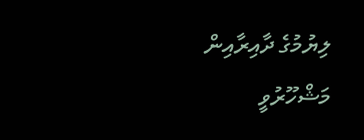ލިޔުމުގެ ދާއިރާއިން މަޝްހޫރުވީ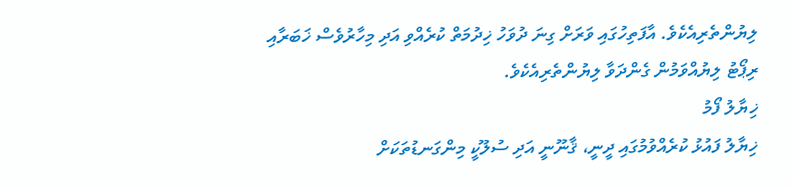ލިޔުންތެރިއެކެވެ. އާފަތިހުގައި ވަރަށް ގިނަ ދުވަހު ޚިދުމަތް ކުރެއްވި އަދި މިހާރުވެސް ޚަބަރާއި ރިޕޯޓު ލިޔުއްވަމުން ގެންދަވާ ލިޔުންތެރިއެކެވެ.
ޚިޔާލު ފޯމު
ޚިޔާލު ފައުޅު ކުރެއްވުމުގައި ދީނީ، ޤާނޫނީ އަދި ސުލޫކީ މިންގަނޑުތަކަށް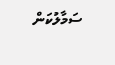ސަމާލުކަން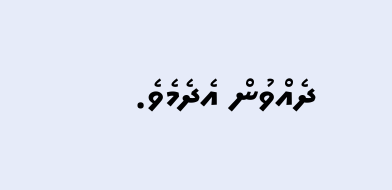ދެއްވުން އެދެމެވެ.